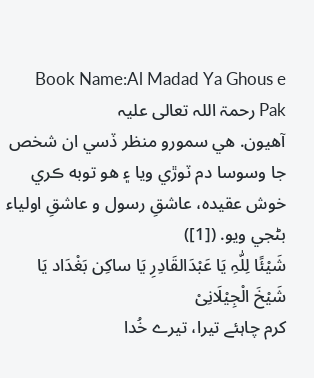Book Name:Al Madad Ya Ghous e Pak رحمۃ اللہ تعالی علیہ
آهيون. هي سمورو منظر ڏسي ان شخص جا وسوسا دم ٽوڙي ويا ۽ هو توبه ڪري خوش عقيده، عاشقِ رسول و عاشقِ اولياء بڻجي ويو. ([1])
شَیْئًا لِلّٰہِ یَا عَبْدَالقَادِرِ یَا ساکِن بَغْدَاد یَا شَیْخَ الْجِیْلَانِیْ
کرم چاہئے تیرا، تیرے خُدا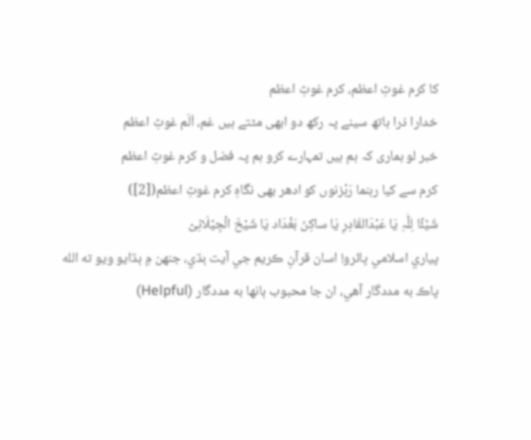کا کرم غوثِ اعظم، کرم غوثِ اعظم
خدارا ذرا ہاتھ سینے پہ رکھ دو ابھی مٹتے ہیں غم، اَلَم غوثِ اعظم
خبر لو ہماری کہ ہم ہیں تمہارے کرو ہم پہ فضل و کرم غوثِ اعظم
کرم سے کیا رہنما رَہْزنوں کو ادھر بھی نگاہِ کرم غوثِ اعظم([2])
شَیْئًا لِلّٰہِ یَا عَبْدَالقَادِرِ یَا ساکِنَ بَغْدَاد یَا شَیْخَ الْجِیْلَانِیْ
پياري اسلامي ڀائرو! اسان قرآنِ ڪريم جي آيت ٻڌي، جنهن ۾ ٻڌايو ويو ته الله پاڪ به مددگار آهي، ان جا محبوب ٻانها به مددگار (Helpful)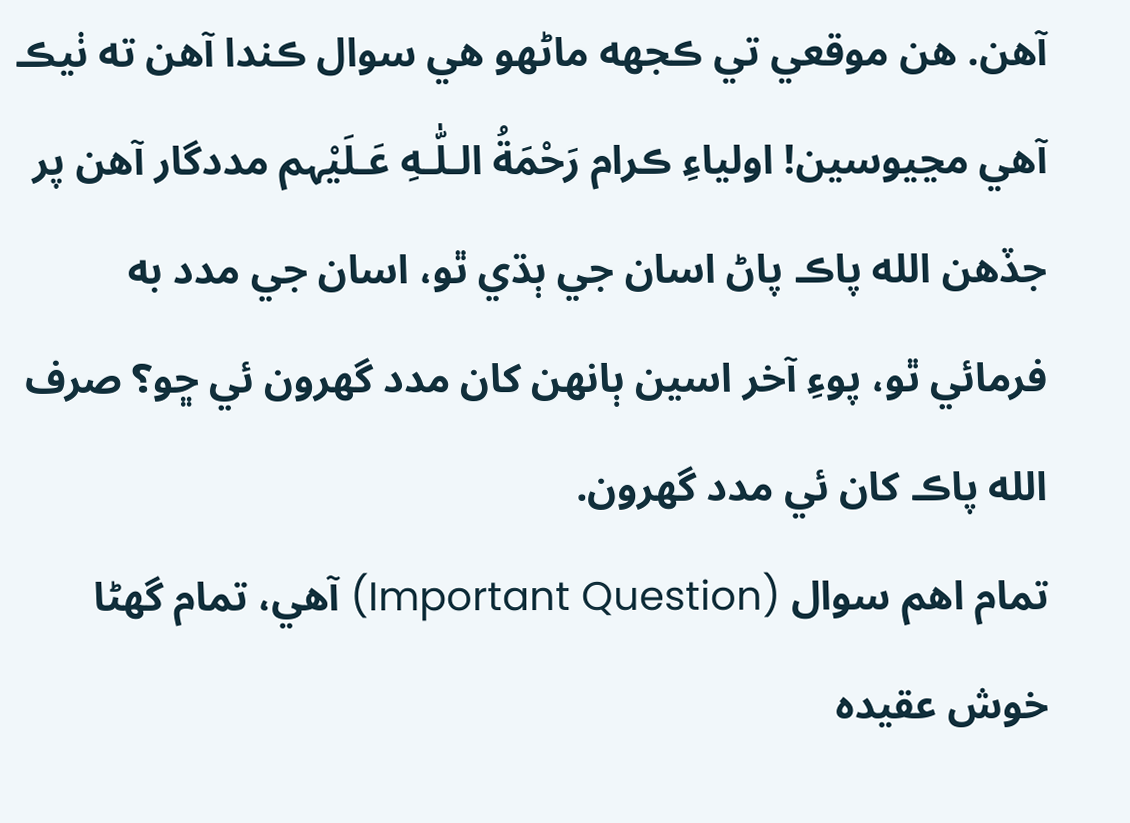آهن. هن موقعي تي ڪجهه ماڻهو هي سوال ڪندا آهن ته ٺيڪ آهي مڃيوسين! اولياءِ ڪرام رَحْمَةُ الـلّٰـهِ عَـلَيْہم مددگار آهن پر جڏهن الله پاڪ پاڻ اسان جي ٻڌي ٿو، اسان جي مدد به فرمائي ٿو، پوءِ آخر اسين ٻانهن کان مدد گهرون ئي ڇو؟ صرف الله پاڪ کان ئي مدد گهرون.
تمام اهم سوال (Important Question) آهي، تمام گهڻا خوش عقيده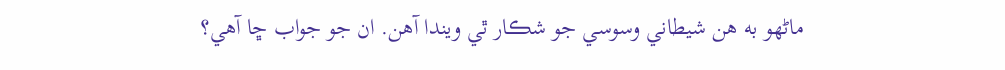ماڻهو به هن شيطاني وسوسي جو شڪار ٿي ويندا آهن. ان جو جواب ڇا آهي؟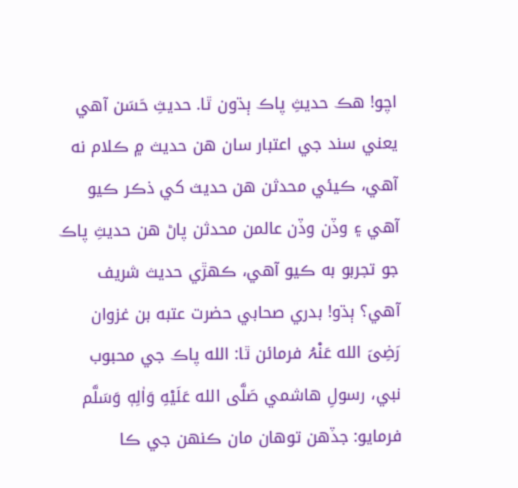اچو! هڪ حديثِ پاڪ ٻڌون ٿا. حديثِ حَسَن آهي يعني سند جي اعتبار سان هن حديث ۾ ڪلام نه آهي، ڪيئي محدثن هن حديث کي ذڪر ڪيو آهي ۽ وڏن وڏن عالمن محدثن پاڻ هن حديثِ پاڪ جو تجربو به ڪيو آهي، ڪهڙي حديث شريف آهي؟ ٻڌو! بدري صحابي حضرت عتبه بن غزوان رَضِیَ الله عَنْہُ فرمائن ٿا: الله پاڪ جي محبوب نبي، رسولِ هاشمي صَلَّى الله عَلَيْهِ وَاٰلِهٖ وَسَلَّم فرمايو: جڏهن توهان مان ڪنهن جي ڪا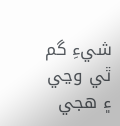شيءِ گم ٿي وڃي ۽ هجي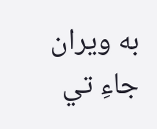به ويران جاءِ تي